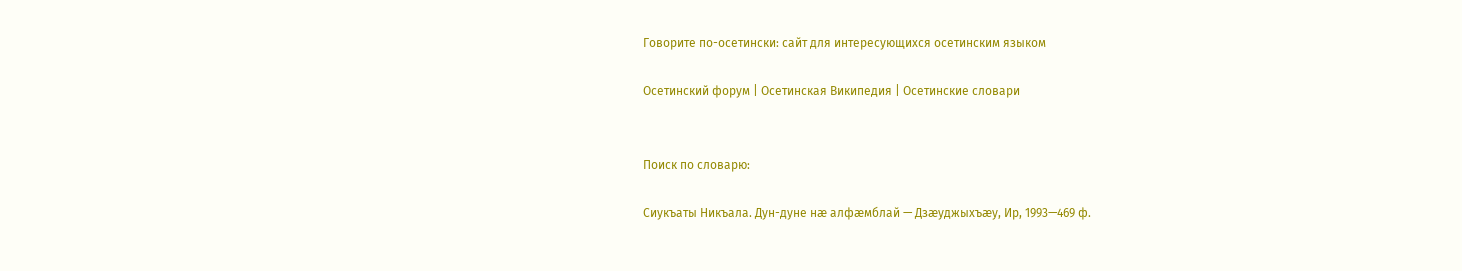Говорите по-осетински: сайт для интересующихся осетинским языком

Осетинский форум | Осетинская Википедия | Осетинские словари


Поиск по словарю:

Сиукъаты Никъала. Дун-дуне нæ алфæмблай — Дзæуджыхъæу, Ир, 1993—469 ф.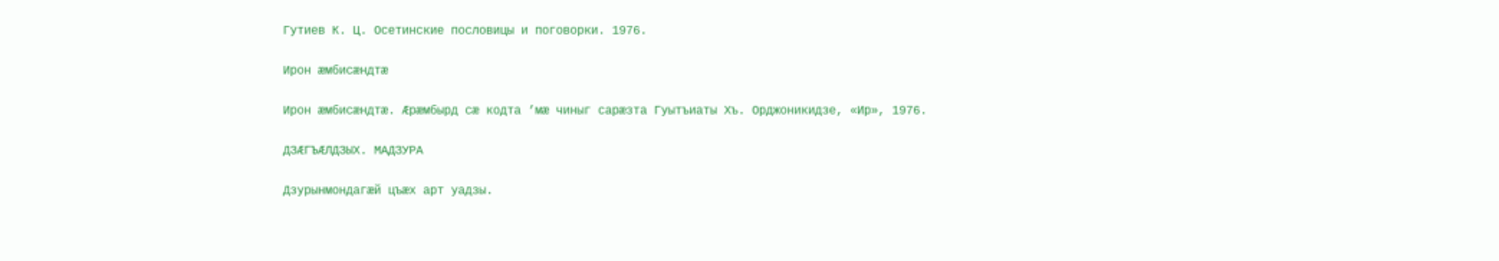Гутиев К. Ц. Осетинские пословицы и поговорки. 1976.

Ирон æмбисæндтæ

Ирон æмбисæндтæ. Æрæмбырд сæ кодта ’мæ чиныг сарæзта Гуытъиаты Хъ. Орджоникидзе, «Ир», 1976.

ДЗÆГЪÆЛДЗЫХ. МАДЗУРА

Дзурынмондагæй цъæх арт уадзы.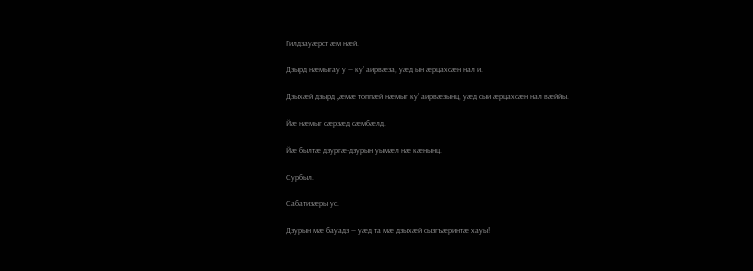Гилдзауæрст æм нæй.

Дзырд нæмыгау у — ку’ аирвæза, уæд ын æрцахсæн нал и.

Дзыхæй дзырд ,æмæ топпæй нæмыг ку’ аирвæзынц, уæд сыи æрцахсæн нал вæййы.

Йæ нæмыг сæрзæд сæмбæлд.

Йæ былтæ дзургæ-дзурын уымæл нæ кæнынц.

Сурбыл.

Сабатизæры ус.

Дзурын мæ бауадз — уæд та мæ дзыхæй сызгъæринтæ хауы!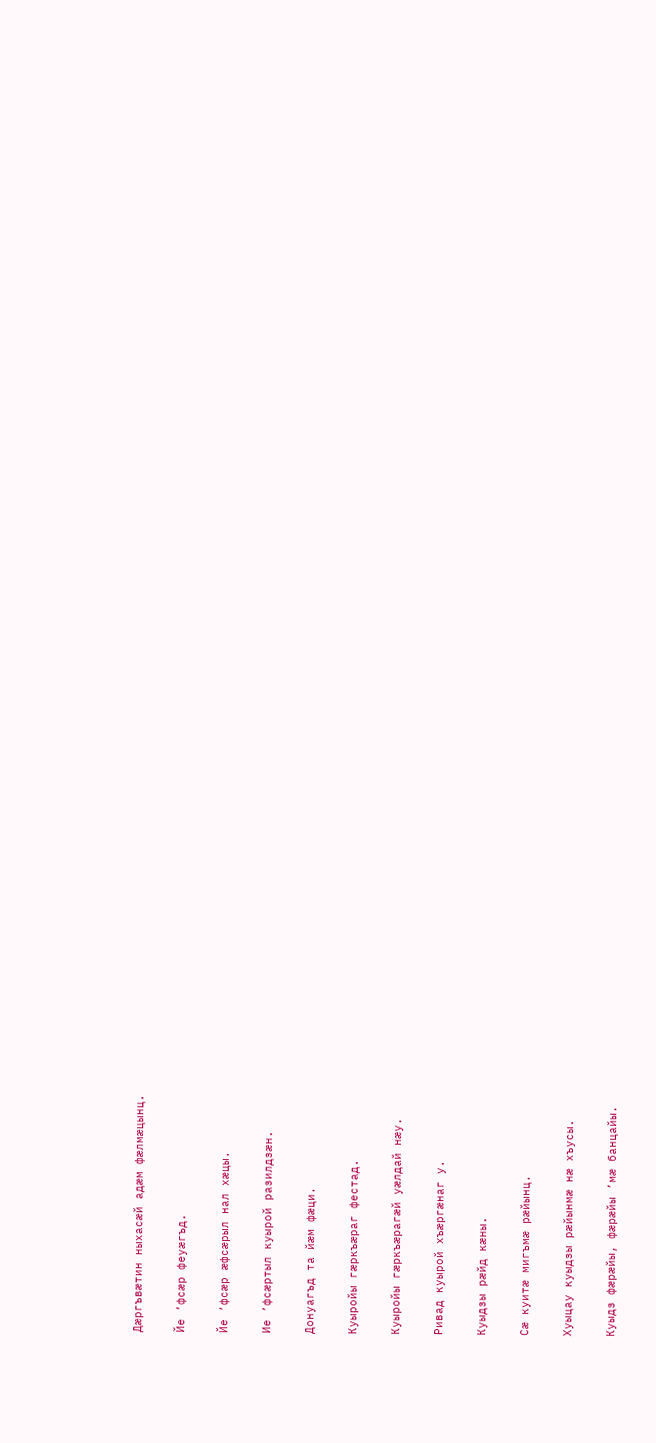Дæргъвæтин ныхасæй адæм фæлмæцынц.

Йе ’фсæр феуæгъд.

Йе ’фсæр æфсæрыл нал хæцы.

Ие ’фсæртыл куырой разилдзæн.

Донуагъд та йæм фæци.

Куыройы гæркъæраг фестад.

Куыройы гæркъæрагæй уæлдай нæу.

Ривад куырой хъæргæнаг у.

Куыдзы рæйд кæны.

Сæ куитæ мигъмæ рæйынц.

Хуыцау куыдзы рæйынмæ нæ хъусы.

Куыдз фæрæйы, фæрæйы ’мæ банцайы.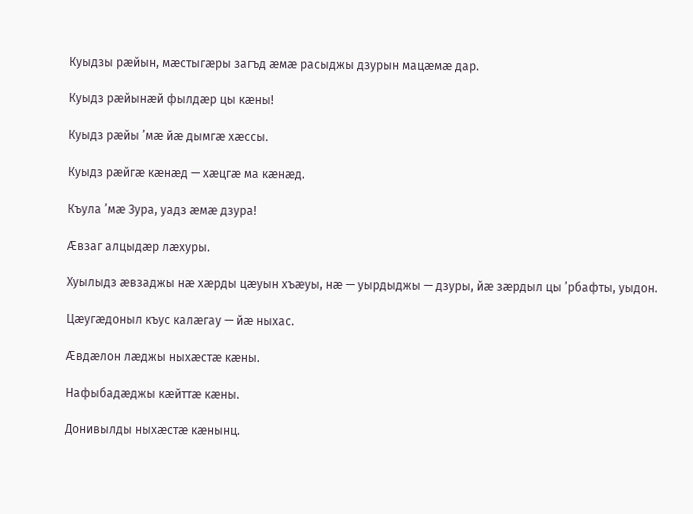Куыдзы рæйын, мæстыгæры загъд æмæ расыджы дзурын мацæмæ дар.

Куыдз рæйынæй фылдæр цы кæны!

Куыдз рæйы ’мæ йæ дымгæ хæссы.

Куыдз рæйгæ кæнæд — хæцгæ ма кæнæд.

Къула ’мæ Зура, уадз æмæ дзура!

Æвзаг алцыдæр лæхуры.

Хуылыдз æвзаджы нæ хæрды цæуын хъæуы, нæ — уырдыджы — дзуры, йæ зæрдыл цы ’рбафты, уыдон.

Цæугæдоныл къус калæгау — йæ ныхас.

Æвдæлон лæджы ныхæстæ кæны.

Нафыбадæджы кæйттæ кæны.

Донивылды ныхæстæ кæнынц.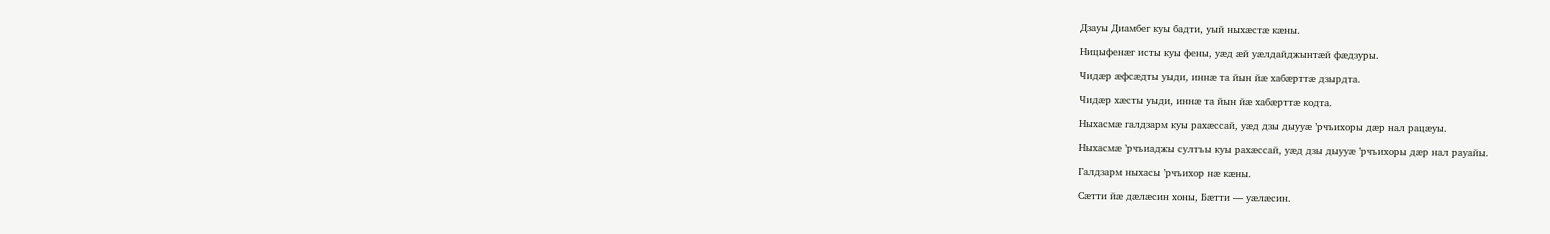Дзауы Диамбег куы бадти, уый ныхæстæ кæны.

Ницыфенæг исты куы фены, уæд æй уæлдайджынтæй фæдзуры.

Чидæр æфсæдты уыди, иннæ та йын йæ хабæрттæ дзырдта.

Чидæр хæсты уыди, иннæ та йын йæ хабæрттæ кодта.

Ныхасмæ галдзарм куы рахæссай, уæд дзы дыууæ ’рчъихоры дæр нал рацæуы.

Ныхасмæ ’рчъиаджы султъы куы рахæссай, уæд дзы дыууæ ’рчъихоры дæр нал рауайы.

Галдзарм ныхасы ’рчъихор нæ кæны.

Сæтти йæ дæлæсин хоны, Бæтти — уæлæсин.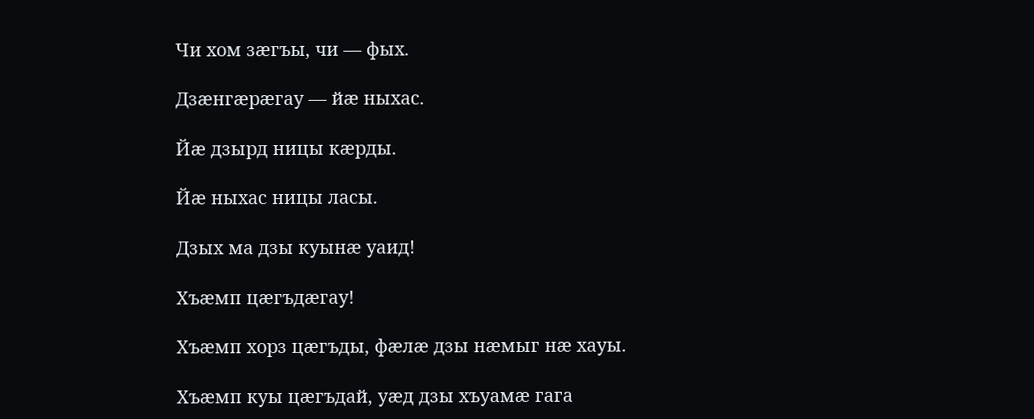Чи хом зæгъы, чи — фых.

Дзæнгæрæгау — йæ ныхас.

Йæ дзырд ницы кæрды.

Йæ ныхас ницы ласы.

Дзых ма дзы куынæ уаид!

Хъæмп цæгъдæгау!

Хъæмп хорз цæгъды, фæлæ дзы нæмыг нæ хауы.

Хъæмп куы цæгъдай, уæд дзы хъуамæ гага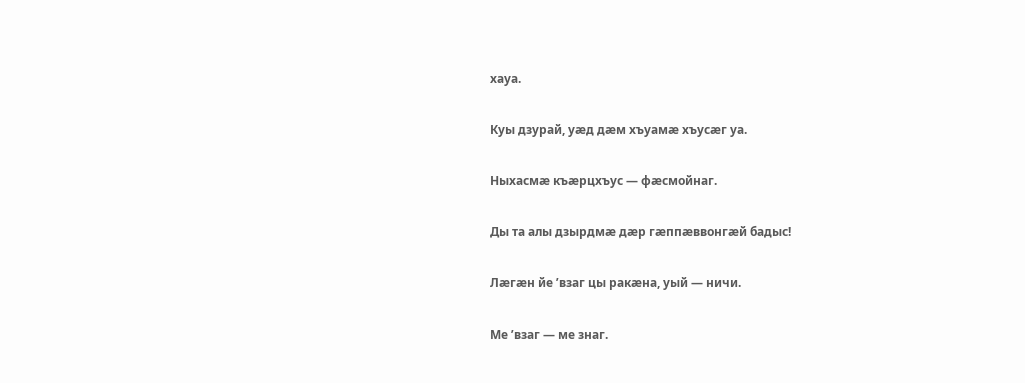хауа.

Куы дзурай, уæд дæм хъуамæ хъусæг уа.

Ныхасмæ къæрцхъус — фæсмойнаг.

Ды та алы дзырдмæ дæр гæппæввонгæй бадыс!

Лæгæн йе ’взаг цы ракæна, уый — ничи.

Ме ’взаг — ме знаг.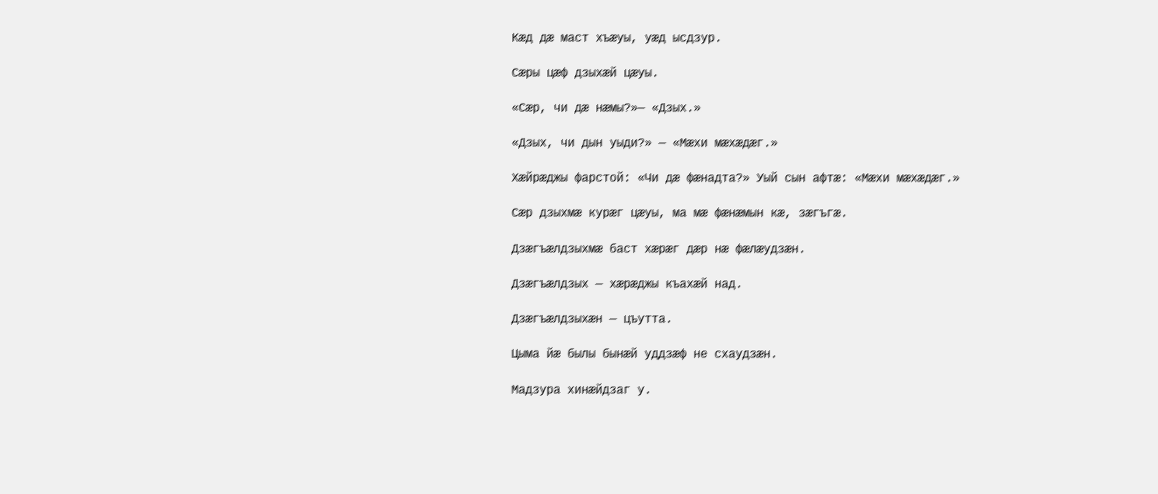Кæд дæ маст хъæуы, уæд ысдзур.

Сæры цæф дзыхæй цæуы.

«Сæр, чи дæ нæмы?»— «Дзых.»

«Дзых, чи дын уыди?» — «Мæхи мæхæдæг.»

Хæйрæджы фарстой: «Чи дæ фæнадта?» Уый сын афтæ: «Мæхи мæхæдæг.»

Сæр дзыхмæ курæг цæуы, ма мæ фæнæмын кæ, зæгъгæ.

Дзæгъæлдзыхмæ баст хæрæг дæр нæ фæлæудзæн.

Дзæгъæлдзых — хæрæджы къахæй над.

Дзæгъæлдзыхæн — цъутта.

Цыма йæ былы бынæй уддзæф не схаудзæн.

Мадзура хинæйдзаг у.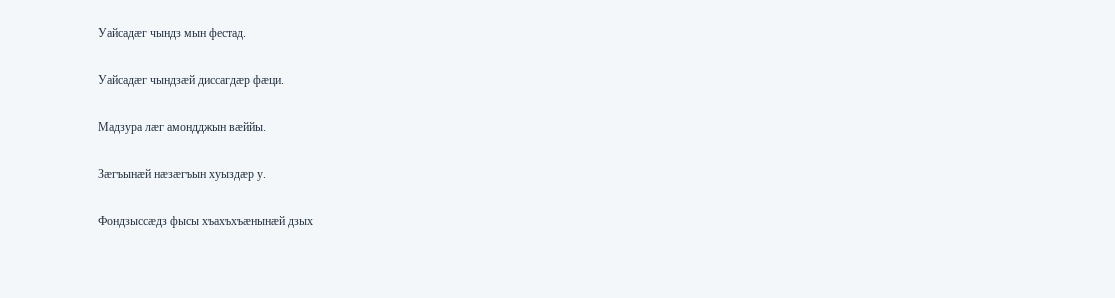Уайсадæг чындз мын фестад.

Уайсадæг чындзæй диссагдæр фæци.

Мадзура лæг амондджын вæййы.

Зæгъынæй нæзæгъын хуыздæр у.

Фондзыссæдз фысы хъахъхъæнынæй дзых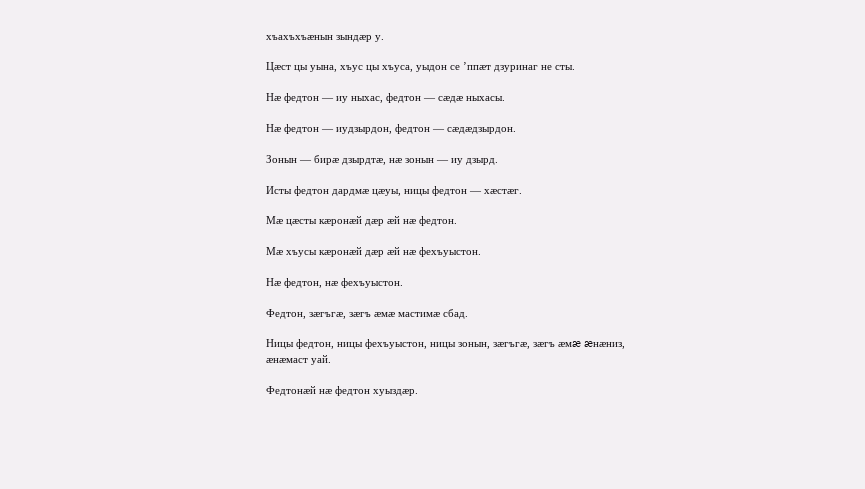хъахъхъæнын зындæр у.

Цæст цы уына, хъус цы хъуса, уыдон се ’ппæт дзуринаг не сты.

Нæ федтон — иу ныхас, федтон — сæдæ ныхасы.

Нæ федтон — иудзырдон, федтон — сæдæдзырдон.

Зонын — бирæ дзырдтæ, нæ зонын — иу дзырд.

Исты федтон дардмæ цæуы, ницы федтон — хæстæг.

Мæ цæсты кæронæй дæр æй нæ федтон.

Мæ хъусы кæронæй дæр æй нæ фехъуыстон.

Нæ федтон, нæ фехъуыстон.

Федтон, зæгъгæ, зæгъ æмæ мастимæ сбад.

Ницы федтон, ницы фехъуыстон, ницы зонын, зæгъгæ, зæгъ æмæ æнæниз, æнæмаст уай.

Федтонæй нæ федтон хуыздæр.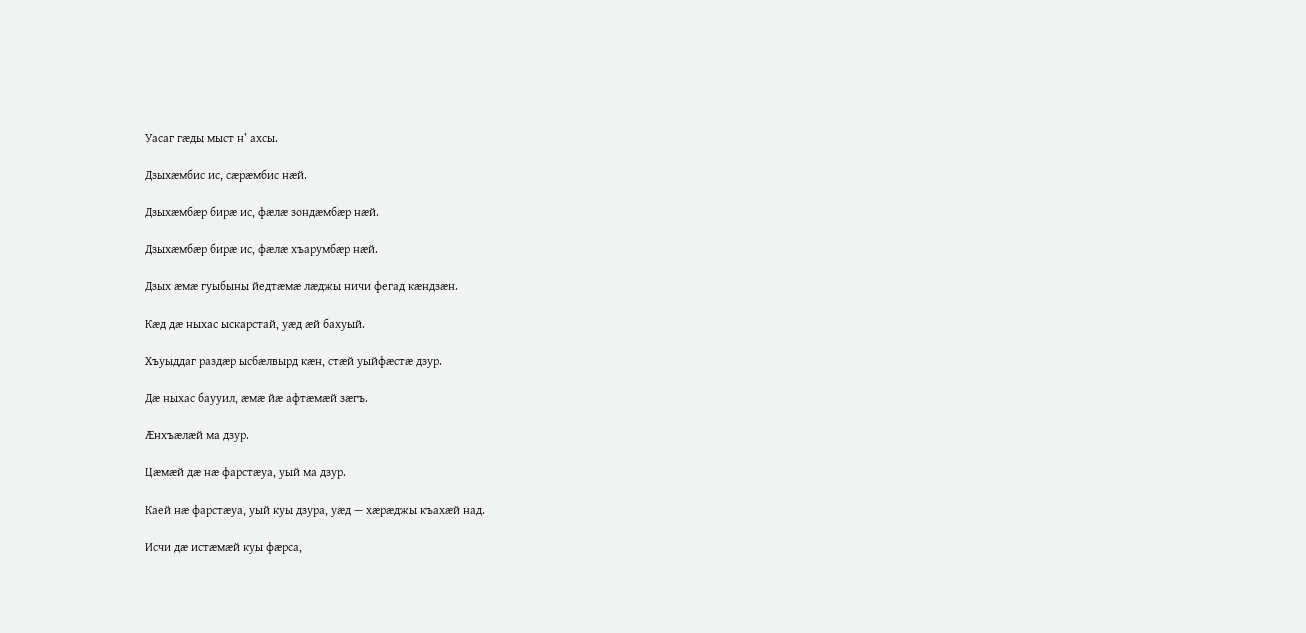Уасаг гæды мыст н’ ахсы.

Дзыхæмбис ис, сæрæмбис нæй.

Дзыхæмбæр бирæ ис, фæлæ зондæмбæр нæй.

Дзыхæмбæр бирæ ис, фæлæ хъарумбæр нæй.

Дзых æмæ гуыбыны йедтæмæ лæджы ничи фегад кæндзæн.

Кæд дæ ныхас ыскарстай, уæд æй бахуый.

Хъуыддаг раздæр ысбæлвырд кæн, стæй уыйфæстæ дзур.

Дæ ныхас баууил, æмæ йæ афтæмæй зæгъ.

Æнхъæлæй ма дзур.

Цæмæй дæ нæ фарстæуа, уый ма дзур.

Каей нæ фарстæуа, уый куы дзура, уæд — хæрæджы къахæй над.

Исчи дæ истæмæй куы фæрса,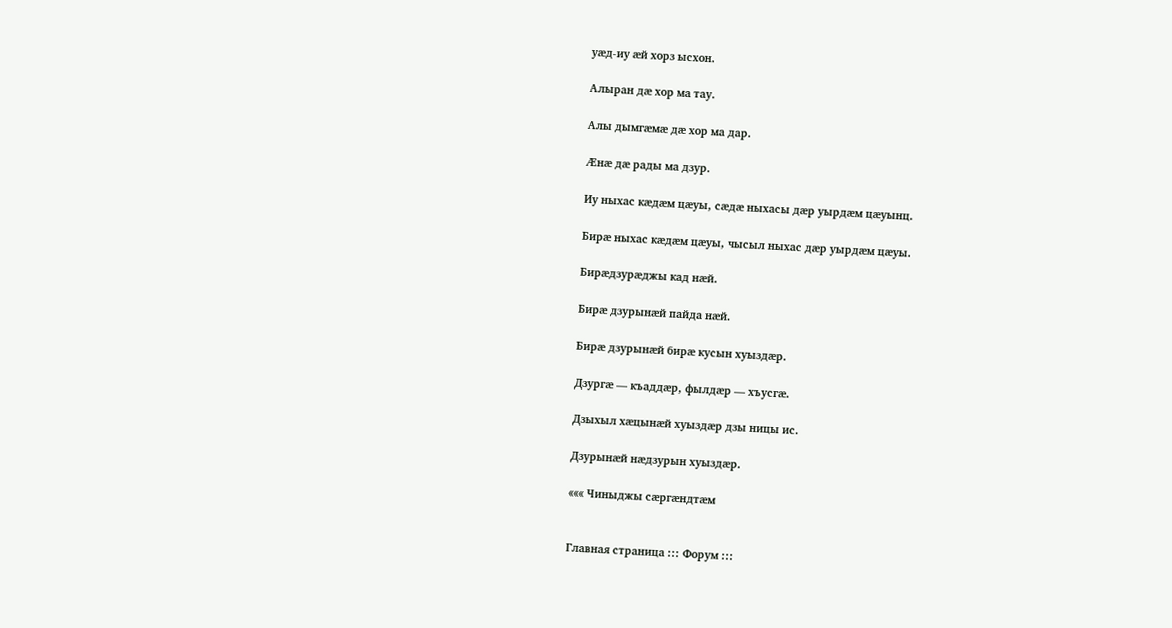уæд-иу æй хорз ысхон.

Алыран дæ хор ма тау.

Алы дымгæмæ дæ хор ма дар.

Æнæ дæ рады ма дзур.

Иу ныхас кæдæм цæуы, сæдæ ныхасы дæр уырдæм цæуынц.

Бирæ ныхас кæдæм цæуы, чысыл ныхас дæр уырдæм цæуы.

Бирæдзурæджы кад нæй.

Бирæ дзурынæй пайда нæй.

Бирæ дзурынæй бирæ кусын хуыздæр.

Дзургæ — къаддæр, фылдæр — хъусгæ.

Дзыхыл хæцынæй хуыздæр дзы ницы ис.

Дзурынæй нæдзурын хуыздæр.

««« Чиныджы сæргæндтæм


Главная страница ::: Форум :::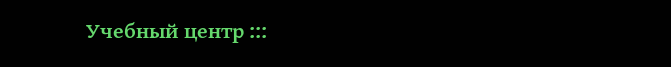Учебный центр :::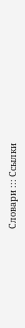Словари ::: Ссылки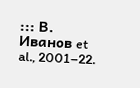::: В. Иванов et al., 2001–22.